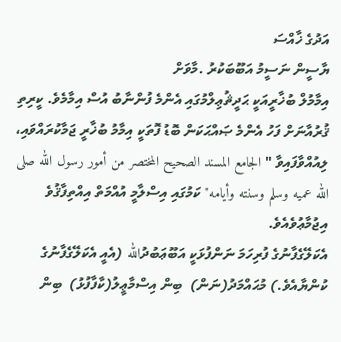އަދުގެ ޚާއްސަ
ޔާސީން ނަސީމު އަބޫބަކުރު .މާވަށް
އިމާމުލް ބުޚާރީއަކީ ޙަދީޘުޢިލްމުގައި އެންމެ ފުންނާބު އުސް އިމާމެވެ. ކީރިތި ޤުރުއާނަށް ފަހު އެންމެ ޞައްޙަކަން ބޮޑު ފޮތަކީ އިމާމު ބުޚާރީ ޖަމާކުރައްވައި، ލިއުއްވާފައިވާ " الجامع المسند الصحيح المختصر من أمور رسول الله صلى الله عميه وسلم وسنته وأيامه" ކަމުގައި އިސްލާމީ އުއްމަތް އިއްތިފާޤުވެ އިޖުމާޢުވެއެވެ.
އެކަލޭގެފާނުގެ ފުރިހަމަ ނަންފުޅަކީ އަބޫޢަބުދުالله (އެއީ އެކަލޭގެފާނުގެ ކުންޔާއެވެ.) މުޙައްމަދު(ނަން)  ބިން އިސްމާޢީލު(ކާފާފުޅު)  ބިން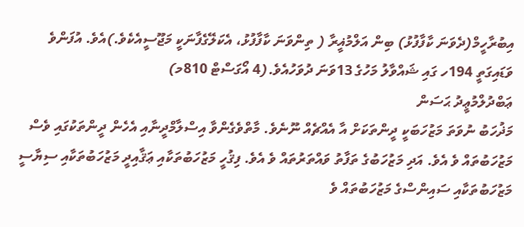އިބުރާހީމް(ދެވަނަ ކާފާފުޅު) ބިން އަލްމުޣީރާ ( ތިންވަނަ ކާފާފުޅު، އެކަލޭގެފާނަކީ މަޖޫސީއެކެވެ.)އެވެ. އުފަންވެ ވަޑައިގަތީ 194ހ ގައި ޝައްވާލު މަހުގެ 13ވަނަ ދުވަހުއެވެ.(4 އޯގަސްޓް 810މ)
ޢަބްދުލްމުޢީދު ޙަސަން
މަޛުހަބު ނުވަތަ މަޒުހަބަކީ ދީންތަކަށް އާ އެއްޗެއް ނޫނެވެ. މާތްވެގެންވާ އިސްލާމްދީނާއި އެހެން ދީންތަކުގައި ވެސް މަޒުހަބުތައް ވެ އެވެ. އަދި މަޒުހަބުގެ ތަފާތު ވައްތަރުތައް ވެ އެވެ. ފިޤުހީ މަޒުހަބުތަކާއި ޢަޤާއިދީ މަޒުހަބުތަކާއި ސިޔާސީ މަޒުހަބުތަކާއި ސައިންސްގެ މަޒުހަބުތައް ވެ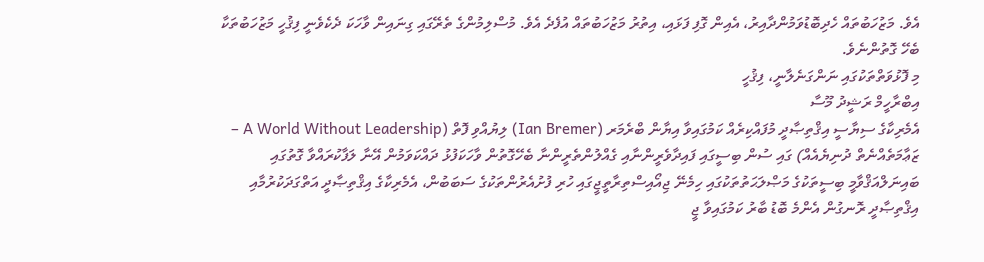އެވެ. މަޒުހަބުތައް ހެދިބޮޑުވަމުންދާއިރު، އެއިން ގޮފި ފަޅައި، އިތުރު މަޒުހަބުތައް އުފެދެ އެވެ. މުސްލިމުންގެ ތެރޭގައި ގިނައިން ވާހަކަ ދެކެވެނީ ފިޤުހީ މަޒުހަބުތަކާ ބެހޭ ގޮތުންނެވެ.
މި ފޮޅުވަތްތަކުގައި ނަންގަނެލާނީ، ފިޤުހީ
އިބްރާހީމް ރަޝީދު މޫސާ
އެމެރިކާގެ ސިޔާސީ އިޤްތިޞާދީ މުފައްކިރެއް ކަމުގައިވާ އިޔާން ބްރެމަރ (Ian Bremer) ލިޔުއްވި ފޮތް (A World Without Leadership – ޒަޢާމަތެއްނެތް ދުނިޔެއެއް) ގައި ސުން ބިސީގައި ފައިދާވެރީންނާއި ގެއްލުންތެރީންނާ ބެހޭގޮތުން ވާހަކަފުޅު ދައްކަވަމުން އޭނާ ލަފާކުރައްވާ ގޮތުގައި ބައިނަލްއަޤްވާމީ ބިސީތަކުގެ މަޞްލަޙަތުތަކުގައި ހިމެނޭ ޖިއޯއިސްތިރާތީޖީގައި ހުރި ފުށުއެރުންތަކުގެ ސަބަބުން، އެމެރިކާގެ އިޤްތިޞާދީ އަތްގަދަކުރުމާއި އިޤްތިޞާދީ ރޮނގުން އެންމެ ބޮޑު ބާރު ކަމުގައިވާ ޖީ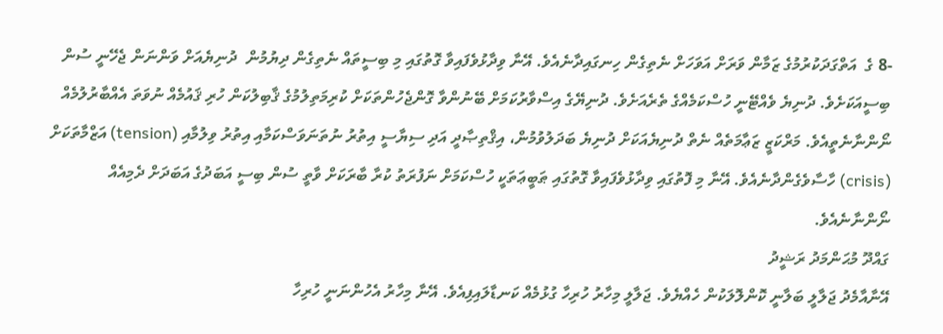-8 ގެ  އަތްގަދަކުރުމުގެ ޒަމާން ވަރަށް އަވަހަށް ނެތިގެން ހިނގައިދާނެއެވެ. އޭނާ ވިދާޅުވެފައިވާ ގޮތުގައި މި ބިސީތައް ނެތިގެން ދިޔުމުން  ދުނިޔެއަށް ވަންނަން ޖެހޭނީ ސުން ބިސީއަކަށެވެ. ދުނިޔެ ވެއްޓޭނީ ހުސްކަމެއްގެ ތެރެއަށެވެ. ދުނިޔޭގެ އިސްވާރުކަމަށް ބޭނުންވާ ގޮންޖެހުންތަކަށް ކުރިމަތިލުމުގެ ޤާބިލުކަން ހުރި ޤައުމެއް ނުވަތަ އެއްބާރުލުމެއް ނޯންނާނެތީއެވެ. މަރްކަޒީ ޒަޢާމަތެއް ނެތް ދުނިޔެއަކަށް ދުނިޔެ ބަދަލުވުމުން، އިޤްތިޞާދީ އަދި ސިޔާސީ އިތުރު ނުތަނަވަސްކަމާއި އިތުރު ވިލުމާއި (tension) އަޒްމާތަކަށް (crisis) ހާސާވެގެންދާނެއެވެ. އޭނާ މި ފޮތުގައި ވިދާޅުވެފައިވާ ގޮތުގައި ޠަބީޢަތަކީ ހުސްކަމަށް ނަފުރަތު ކުރާ ބާރަކަށް ވާތީ ސުން ބިސީ އަބަދުގެ އަބަދަށް ދެމިއެއް ނޯންނާނެއެވެ.
ގައްދޫ މުޙަންމަދު ރަޝީދު
އޭނާއާމެދު ޖަލާލީ ބަލާނީ ކޮންލޮލަކުން ހެއްޔެވެ. ޖަލާލީ މިހާރު ހުރިހާ ގުޅުމެއް ކަނޑާލައިފިއެވެ. އޭނާ މިހާރު އެހުންނަނީ ހުރިހާ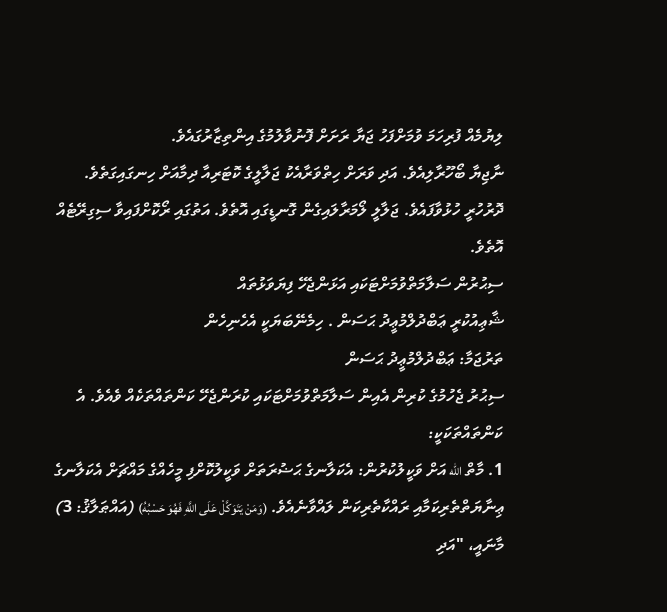ލިޔުމެއް ފުރިހަމަ ވުމަށްފަހު ޖަޔާ ރަށަށް ފޮނުވާލުމުގެ އިންތިޒާރުގައެވެ.
ނާޖިޔާ ބޯހޫރާލިއެވެ. އަދި ވަރަށް ހިތްވަރާއެކު ޖަލާލީގެ ކޮޓަރިއާ ދިމާއަށް ހިނގައިގަތެވެ.
ދޮރުހުރީ ހުޅުވާފައެވެ. ޖަލާލީ ލޯމަރާލައިގެން ގޮނޑީގައި އޮތެވެ. އަތުގައި ރޯކޮށްފައިވާ ސިގިރޭޓެއް އޮތެވެ.
ސިޙުރުން ސަލާމަތްވުމަށްޓަކައި އަޅަންޖެހޭ ފިޔަވަޅުތައް
ޝާޢިއުކުރީ ޢަބްދުލްމުޢީދު ޙަސަން . ހިމެނޭބަޔަކީ އެހެނިހެން
ތަރުޖަމާ: ޢަބްދުލްމުޢީދު ޙަސަން
ސިޙުރު ޖެހުމުގެ ކުރިން އެއިން ސަލާމަތްވުމަށްޓަކައި ކުރަންޖެހޭ ކަންތައްތަކެއް ވެއެވެ. އެ ކަންތައްތަކަކީ:
1. މާތް الله އަށް ވަކީލުކުރުން: އެކަލާނގެ ޙަޟުރަތަށް ވަކީލުކޮށްފި މީހެއްގެ މައްޗަށް އެކަލާނގެ ޢިނާޔަތްތެރިކަމާއި ރައްކާތެރިކަން ލައްވާނެއެވެ. (وَمَنْ يَتَوَكَّلْ عَلَى اللَّهِ فَهُوَ حَسْبُهُ) (އައްޠަލާޤު: 3) މާނައީ، "އަދި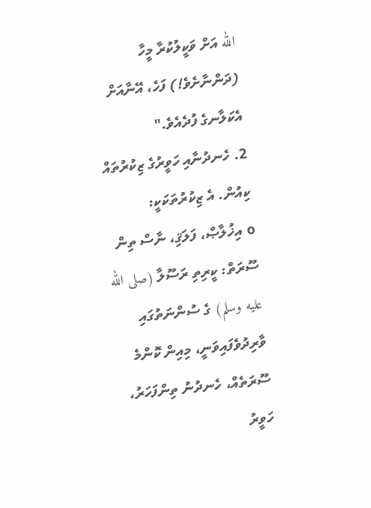الله އަށް ވަކީލުކުރާ މީހާ (ދަންނާށެވެ!) ފަހެ، އޭނާއަށް އެކަލާނގެ ފުދެއެވެ."
2. ހެނދުނާއި ހަވީރުގެ ޒިކުރުތައް ކިއުން. އެ ޒިކުރުތަކަކީ:
o އިޚުލާޞް، ފަލަޤި، ނާސް ތިން ސޫރަތް: ކީރިތި ރަސޫލާ (صلى الله عليه وسلم) ގެ ސުންނަތުގައި ވާރިދުވެފައިވަނީ، މިއިން ކޮންމެ ސޫރަތެއް، ހެނދުނު ތިންފަހަރު، ހަވީރު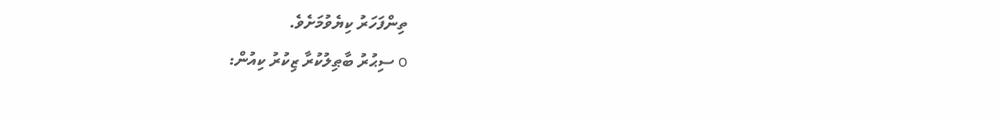ތިންފަހަރު ކިޔެވުމަށެވެ.
o ސިޙުރު ބާޠިލުކުރާ ޒިކުރު ކިއުން: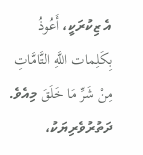އެ ޒިކުރަކީ، أَعُوذُ بِكَلِمات اللَّهِ التَّامَّاتِ مِنْ شَرِّ مَا خَلَقَ މިއެވެ. ދަތުރުވެރިޔަކު،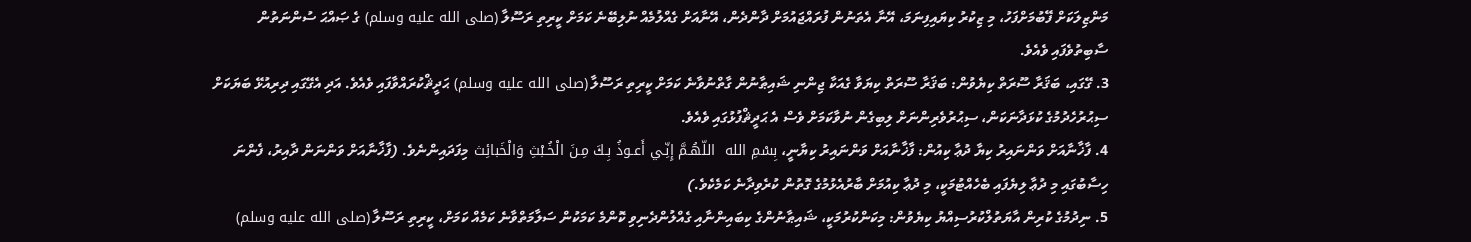މަންޒިލަކަށް ފޭބުމަށްފަހު، މި ޒިކުރު ކިޔައިފިނަމަ، އޭނާ އެތަނުން ފުރައްޖައުމަށް ދާންދެން، އޭނާއަށް ގެއްލުމެއް ނުލިބޭނެ ކަމަށް ކީރިތި ރަސޫލާ (صلى الله عليه وسلم) ގެ ޞައްޙަ ސުންނަތުން ސާބިތުވެފައި ވެއެވެ.
3. ގޭގައި، ބަޤަރާ ސޫރަތް ކިޔެވުން: ބަޤަރާ ސޫރަތް ކިޔަވާ ގެއަކާ ޖިންނި ޝައިޠާނުން ގާތްނުވާނެ ކަމަށް ކީރިތި ރަސޫލާ (صلى الله عليه وسلم) ޙަދީޘްކުރައްވާފައި ވެއެވެ. އަދި އެގޭގައި ދިރިއުޅޭ ބަޔަކަށް ސިޙުރުހެދުމުގެ ކުޅަދާނަކަން، ސިޙުރުވެރިންނަށް ލިބިގެން ނުވާކަމަށް ވެސް އެ ޙަދީޘްފުޅުގައި ވެއެވެ.
4. ފާޚާނާއަށް ވަންނައިރު ކިޔާ ދުޢާ ކިއުން: ފާޚާނާއަށް ވަންނައިރު ކިޔާނީ، بِسْمِ الله  اللّهُـمَّ إِنِّـي أَعـوذُ بِـكَ مِـنَ الْخُـبْثِ وَالْخَبائِث މިފަދައިންނެވެ. (ފާޚާނާއަށް ވަންނަން ދާއިރު، ފެންނަ ހިސާބުގައި މި ދުޢާ ލިޔެފައި ބެހެއްޓުމަކީ، މި ދުޢާ ކިއުމަށް ބާރުއެޅުމުގެ ގޮތުން ކުރެވިދާނެ ކަމެކެވެ.)
5. ނިދުމުގެ ކުރިން އާޔަތުލްކުރުސިއްޔު ކިޔެވުން: މިކަންކުރުމަކީ، ޝައިޠާނުންގެ ކިބައިންނާއި ގެއްލުންދެނިވި ކޮންމެ ކަމަކުން ސަލާމަތްވާނެ ކަމެއް ކަމަށް، ކީރިތި ރަސޫލާ (صلى الله عليه وسلم)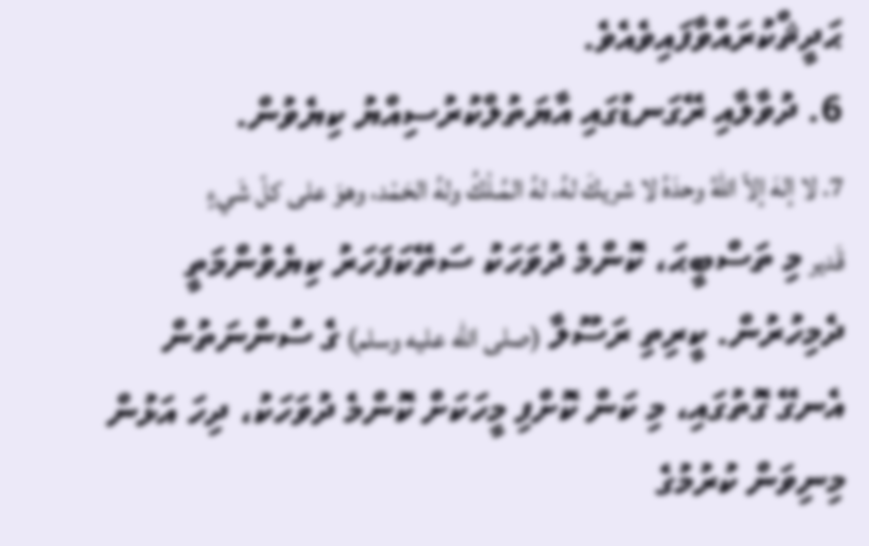ޙަދީޘްކުރައްވާފައިވެއެވެ.
6. ދުވާލާއި ރޭގަނޑުގައި އާޔަތުލްކުރުސިއްޔު ކިޔެވުން.
7. لا إلهَ إلاّ اللّهُ وحدَهُ لا شريكَ لهُ، لهُ المُـلْكُ ولهُ الحَمْد، وهوَ على كلّ شَيءٍ قَدير މި ތަސްބީޙަ، ކޮންމެ ދުވަހަކު ސަތޭކަފަހަރު ކިޔެވުންމަތީ ދެމިހުރުން. ކީރިތި ރަސޫލާ (صلى الله عليه وسلم) ގެ ސުންނަތުން އެނގޭ ގޮތުގައި، މި ކަން ކޮށްފި މީހަކަށް ކޮންމެ ދުވަހަކު، ދިހަ އަޅުން މިނިވަން ކުރުމުގެ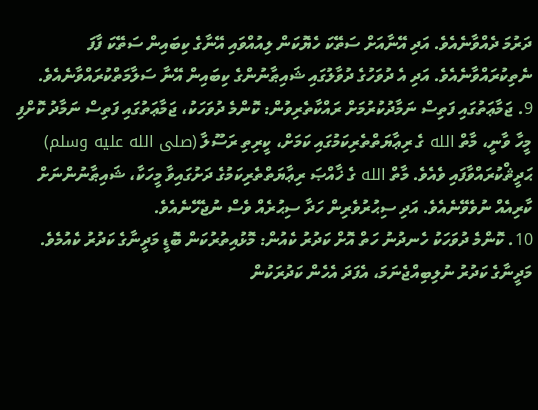ދަރުމަ ދެއްވާނެއެވެ. އަދި އޭނާއަށް ސަތޭކަ ހެޔޮކަން ލިއުއްވައި އޭނާގެ ކިބައިން ސަތޭކަ ފާފަ ނެތިކުރައްވާނެއެވެ. އަދި އެ ދުވަހުގެ ދުވާލުގައި ޝައިޠާނުންގެ ކިބައިން އޭނާ ސަލާމަތްކުރައްވާނެއެވެ.
9. ޖަމާޢަތުގައި ފަތިސް ނަމާދުކުރުމަށް ރައްކާތެރިވުން: ކޮންމެ ދުވަހަކު، ޖަމާޢަތުގައި ފަތިސް ނަމާދު ކޮށްފި މީހާ ވާނީ، މާތް الله ގެ ރިޢާޔަތްތެރިކަމުގައި ކަމަށް، ކީރިތި ރަސޫލާ (صلى الله عليه وسلم) ޙަދީޘްކުރައްވާފައި ވެއެވެ. މާތް الله ގެ ޚާއްޞަ ރިޢާޔަތްތެރިކަމުގެ ދަށުގައިވާ މީހަކާ، ޝައިޠާނުންނަށް ކާރިއެއް ނުވެވޭނެއެވެ. އަދި ސިޙުރުވެރިން ހަދާ ސިޙުރެއް ވެސް ނުޖެހޭނެއެވެ.
10. ކޮންމެ ދުވަހަކު ހެނދުނު ހަތް އޮށް ކަދުރު ކެއުން: މޮޅުއިތުރުކަން ބޮޑީ މަދީނާގެ ކަދުރު ކެއުމެވެ. މަދީނާގެ ކަދުރު ނުލިބިއްޖެނަމަ، އެފަދަ އެހެން ކަދުރަކުން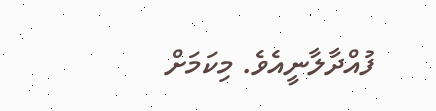ފުއްދާލާނީއެވެ. މިކަމަށް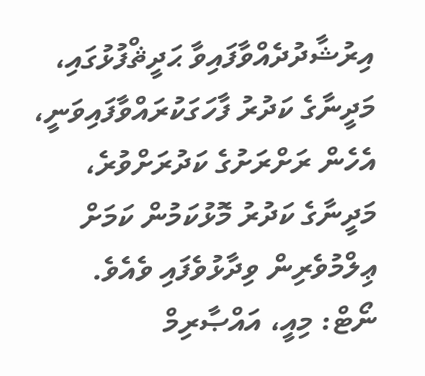އިރުޝާދުދެއްވާފައިވާ ޙަދީޘްފުޅުގައި، މަދީނާގެ ކަދުރު ފާހަގަކުރައްވާފައިވަނީ، އެހެން ރަށްރަށުގެ ކަދުރަށްވުރެ، މަދީނާގެ ކަދުރު މޮޅުކަމުން ކަމަށް ޢިލްމުވެރިން ވިދާޅުވެފައި ވެއެވެ.
ނޯޓް: މިއީ، އައްޞާރިމް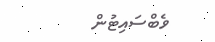ވެބްސައިޓުން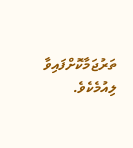ތަރުޖަމާކޮށްފައިވާ ލިއުމެކެވެ.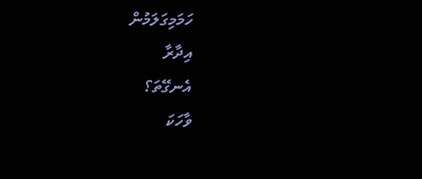ހަމަމިގަލަމުން
އިދާރާ
އެނގޭތަ؟
ވާހަކަ